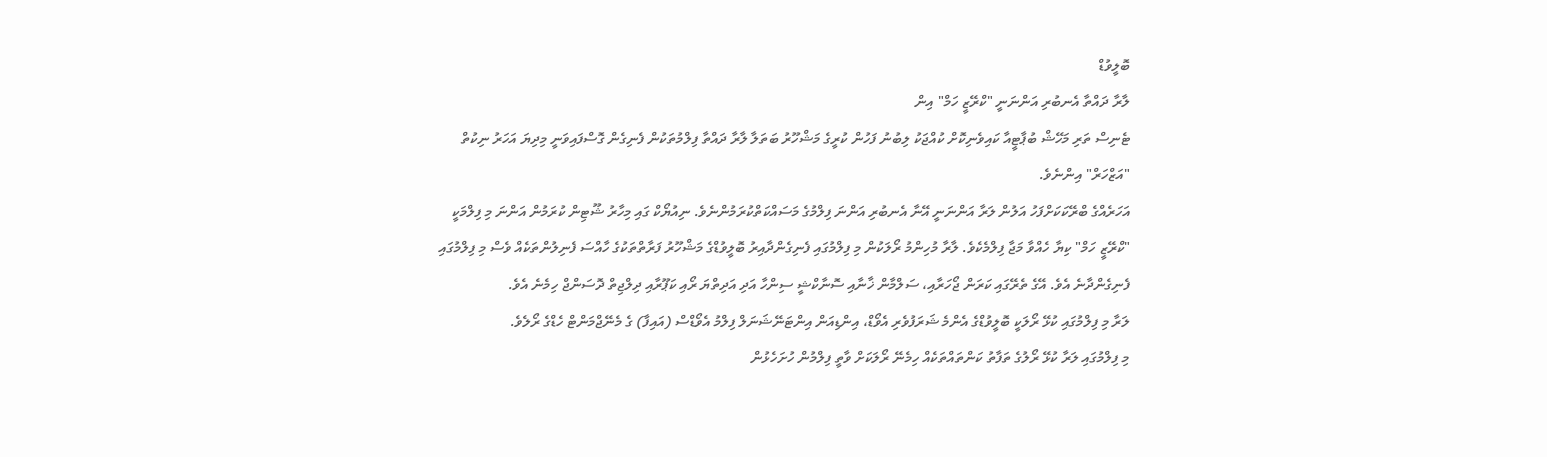ބޮލީވުޑް
ލާރާ ދައްތާ އެނބުރި އަންނަނީ "ކްރޭޒީ ހަމް" އިން
ޓެނިސް ތަރި މަހޭޝް ބުޕާޓީއާ ކައިވެނިކޮށް ކުއްޖަކު ލިބުނު ފަހުން ކުރީގެ މަޝްހޫރު ބަތަލާ ލާރާ ދައްތާ ފިލްމުތަކުން ފެނިގެން ގޮސްފައިވަނީ މިދިޔަ އަހަރު ނިކުތް "އަޒްހަރް" އިންނެވެ.
އަހަރެއްގެ ބްރޭކަކަށްފަހު އަލުން ލަރާ އަންނަނީ އޭނާ އެނބުރި އަންނަ ފިލްމުގެ މަސައްކަތްކުރަމުންނެވެ. ނިއުޔޯކް ގައި މިހާރު ޝޫޓިން ކުރަމުން އަންނަ މި ފިލްމަކީ "ކްރޭޒީ ހަމް" ކިޔާ ހެއްވާ މަޖާ ފިލްމެކެވެ. ލާރާ މުހިންމު ރޯލަކުން މި ފިލްމުގައި ފެނިގެންދާއިރު ބޮލީވުޑްގެ މަޝްހޫރު ފަރާތްތަކުގެ ހާއްސަ ފެނިލުންތަކެއް ވެސް މި ފިލްމުގައި ފެނިގެންދާނެ އެވެ. އޭގެ ތެރޭގައި ކަރަން ޖޯހަރާއި، ސަލްމާން ޚާނާއި ސޮނާކްޝީ ސިންހާ އަދި އަދިތްޔަ ރޯއި ކަޕޫރާއި ދިލްޖިތް ދޮސަންޖް ހިމެނެ އެވެ.
ލަރާ މި ފިލްމުގައި ކުޅޭ ރޯލަކީ ބޮލީވުޑްގެ އެންމެ ޝަރަފުވެރި އެވޯޑް، އިންޑިއަން އިންޓަނޭޝަނަލް ފިލްމު އެވޯޑްސް (އައިފާ) ގެ މެނޭޖްމަންޓް ހެޑްގެ ރޯލެވެ.
މި ފިލްމުގައި ލަރާ ކުޅޭ ރޯލުގެ ތަފާތު ކަންތައްތަކެއް ހިމެނޭ ރޯލަކަށް ވާތީ ފިލްމުން ހުށަހެޅުން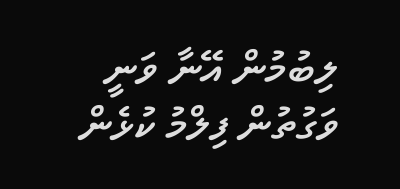ލިބުމުން އޭނާ ވަނީ ވަގުތުން ފިލްމު ކުޅެން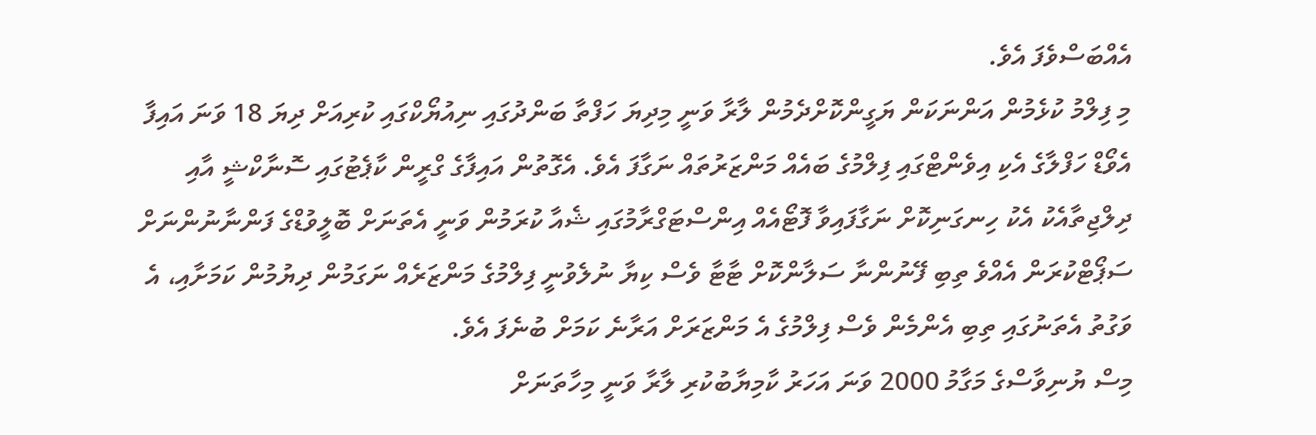އެއްބަސްވެފަ އެވެ.
މި ފިލްމު ކުޅެމުން އަންނަކަން ޔަގީންކޮށްދެމުން ލާރާ ވަނީ މިދިޔަ ހަފްތާ ބަންދުގައި ނިއުޔޯކްގައި ކުރިއަށް ދިޔަ 18 ވަނަ އައިފާ އެވޯޑް ހަފްލާގެ އެކި އިވެންޓްގައި ފިލްމުގެ ބައެއް މަންޒަރުތައް ނަގާފަ އެވެ. އެގޮތުން އައިފާގެ ގްރީން ކާޕެޓުގައި ސޮނާކްޝީ އާއި ދިލްޖިތާއެކު އެކު ހިނގަނިކޮށް ނަގާފައިވާ ފޮޓޯއެއް އިންސްޓަގްރާމުގައި ޝެއާ ކުރަމުން ވަނީ އެތަނަށް ބޮލީވުޑްގެ ފަންނާނުންނަށް ސަޕޯޓްކުރަން އެއްވެ ތިބި ފޭނުންނާ ސަލާންކޮށް ޓާޓާ ވެސް ކިޔާ ނުލެވުނީ ފިލްމުގެ މަންޒަރެއް ނަގަމުން ދިޔުމުން ކަމަށާއި، އެ ވަގުތު އެތަނުގައި ތިބި އެންމެން ވެސް ފިލްމުގެ އެ މަންޒަރަށް އަރާނެ ކަމަށް ބުނެފަ އެވެ.
މިސް ޔުނިވާސްގެ މަގާމު 2000 ވަނަ އަހަރު ކާމިޔާބުކުރި ލާރާ ވަނީ މިހާތަނަށް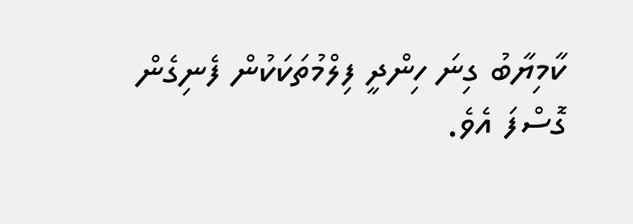ކާމިޔާބު ގިނަ ހިންދީ ފިލްމުތަކަކުން ފެނިގެން ގޮސްފަ އެވެ.